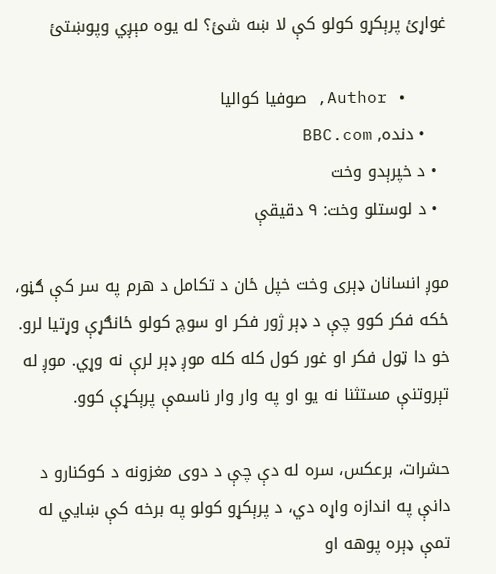غواړئ پرېکړو کولو کې لا ښه شئ؟ له یوه مېږي وپوښتئ

    • Author, صوفیا کوالیا
    • دنده, BBC.com
  • د خپرېدو وخت
  • د لوستلو وخت: ۹ دقیقې

موږ انسانان ډېری وخت خپل ځان د تکامل د هرم په سر کې ګڼو، ځکه فکر کوو چې د ډېر ژور فکر او سوچ کولو ځانګړې وړتیا لرو. خو دا ټول فکر او غور کول کله کله موږ ډېر لرې نه وړي. موږ له تېروتنې مستثنا نه یو او په وار وار ناسمې پرېکړې کوو.

حشرات، برعکس، سره له دې چې د دوی مغزونه د کوکنارو د دانې په اندازه واړه دي، د پرېکړو کولو په برخه کې ښايي له تمې ډېره پوهه او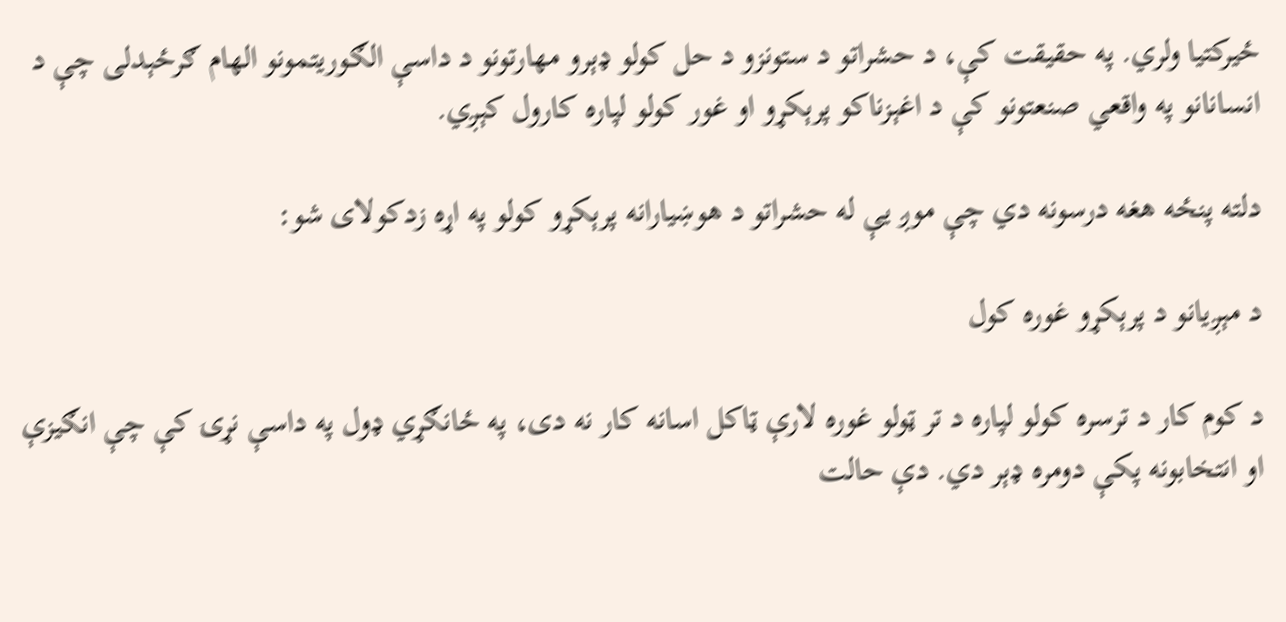ځیرکتیا ولري. په حقیقت کې، د حشراتو د ستونزو د حل کولو ډېرو مهارتونو د داسې الګوریتمونو الهام ګرځېدلی چې د انسانانو په واقعي صنعتونو کې د اغېزناکو پرېکړو او غور کولو لپاره کارول کېږي.

دلته پنځه هغه درسونه دي چې موږ یې له حشراتو د هوښیارانه پرېکړو کولو په اړه زدکولای شو:

د مېږیانو د پرېکړو غوره کول

د کوم کار د ترسره کولو لپاره د تر ټولو غوره لارې ټاکل اسانه کار نه دی، په ځانګړي ډول په داسې نړۍ کې چې انګیزې او انتخابونه پکې دومره ډېر دي. دې حالت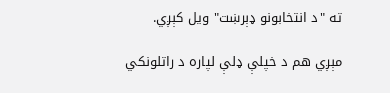ته "د انتخابونو ډېرښت" ویل کېږي.

مېږي هم د خپلې ډلې لپاره د راتلونکي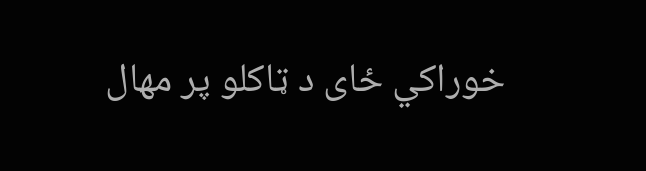خوراکي ځای د ټاکلو پر مهال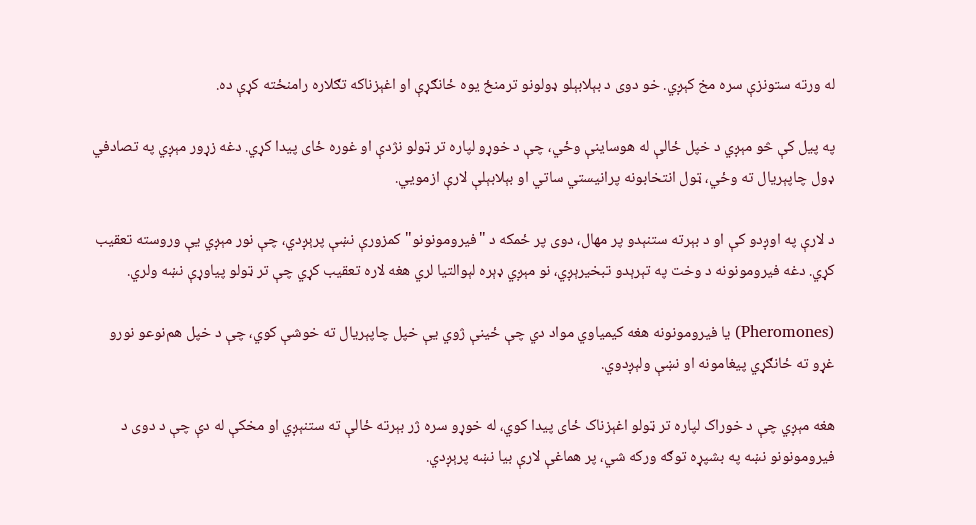له ورته ستونزې سره مخ کېږي. خو دوی د بېلابېلو ډولونو ترمنځ یوه ځانګړې او اغېزناکه تګلاره رامنځته کړې ده.

په پیل کې څو مېږي د خپل ځالې له هوساینې وځي، چې د خوړو لپاره تر ټولو نژدې او غوره ځای پیدا کړي. دغه زړور مېږي په تصادفي ډول چاپېریال ته وځي، ټول انتخابونه پرانیستي ساتي او بېلابېلې لارې ازمويي.

د لارې په اوږدو کې او د بېرته ستنېدو پر مهال، دوی پر ځمکه د "فیرومونونو" کمزورې نښې پرېږدي، چې نور مېږي یې وروسته تعقیب کړي. دغه فیرومونونه د وخت په تېرېدو تبخیرېږي، نو مېږي ډېره لېوالتیا لري هغه لاره تعقیب کړي چې تر ټولو پیاوړې نښه ولري.

(Pheromones) یا فیرومونونه هغه کیمیاوي مواد دي چې ځینې ژوي یې خپل چاپېریال ته خوشې کوي، چې د خپل هم‌نوعو نورو غړو ته ځانګړي پیغامونه او نښې ولېږدوي.

هغه مېږي چې د خوراک لپاره تر ټولو اغېزناک ځای پیدا کوي، له خوړو سره ژر بېرته ځالې ته ستنېږي او مخکې له دې چې د دوی د فیرومونونو نښه په بشپړه توګه ورکه شي، پر هماغې لارې بیا نښه پرېږدي.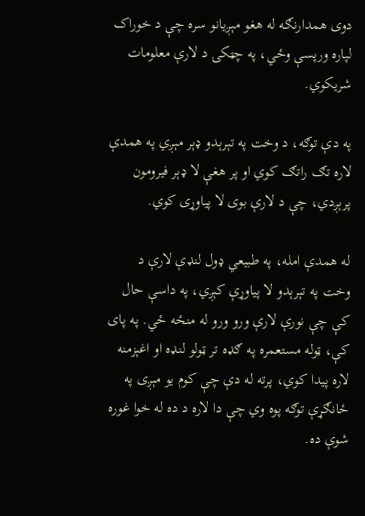دوی همدارنګه له هغو مېږیانو سره چې د خوراک لپاره ورپسې وځي، په چټکۍ د لارې معلومات شریکوي.

په دې توګه، د وخت په تېرېدو ډېر مېږي په همدې لاره تګ راتګ کوي او پر هغې لا ډېر فیرومون پرېږدي، چې د لارې بوی لا پیاوړی کوي.

له همدې امله، په طبیعي ډول لنډې لارې د وخت په تېرېدو لا پیاوړې کېږي، په داسې حال کې چې نورې لارې ورو ورو له منځه ځي. په پای کې، ټوله مستعمره په ګډه تر ټولو لنډه او اغېزمنه لاره پیدا کوي، پرته له دې چې کوم یو مېږی په ځانګړې توګه پوه وي چې دا لاره د ده له خوا غوره شوې ده.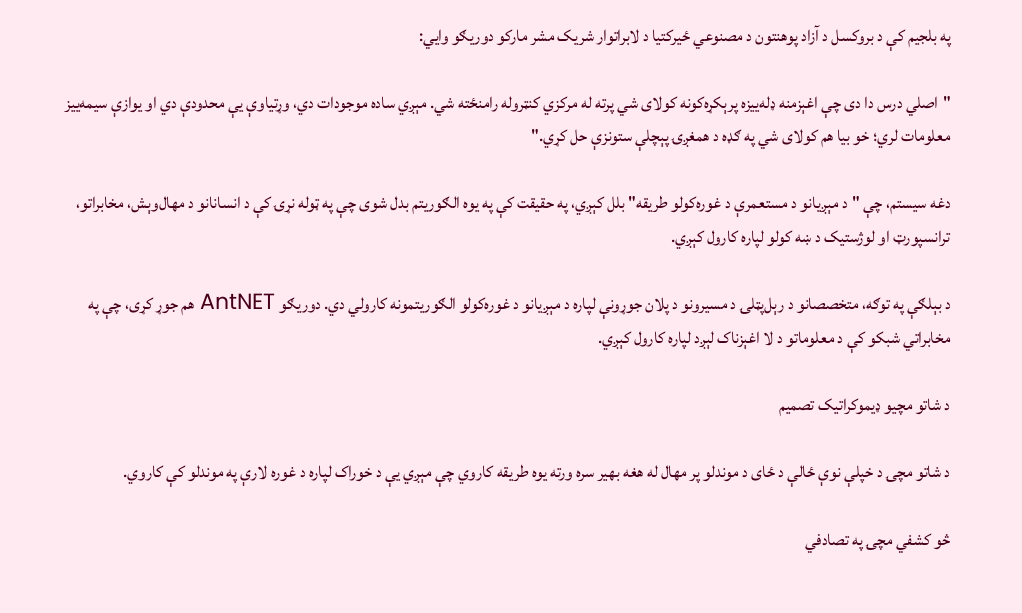په بلجیم کې د بروکسل د آزاد پوهنتون د مصنوعي ځیرکتیا د لابراتوار شریک مشر مارکو دوریګو وايي:

"اصلي درس دا دی چې اغېزمنه ډله‌ییزه پرېکړه‌کونه کولای شي پرته له مرکزي کنټروله رامنځته شي. مېږي ساده موجودات دي، وړتیاوې یې محدودې دي او یوازې سیمه‌ییز معلومات لري؛ خو بیا هم کولای شي په ګډه د همغږۍ پېچلې ستونزې حل کړي."

دغه سیستم، چې "د مېږیانو د مستعمرې د غوره‌کولو طریقه" بلل کېږي، په حقیقت کې په یوه الګوریتم بدل شوی چې په ټوله نړۍ کې د انسانانو د مهال‌وېش، مخابراتو، ترانسپورټ او لوژستیک د ښه کولو لپاره کارول کېږي.

د بېلګې په توګه، متخصصانو د رېل‌پټلۍ د مسیرونو د پلان جوړونې لپاره د مېږیانو د غوره‌کولو الګوریتمونه کارولي دي. دوریګو AntNET هم جوړ کړی، چې په مخابراتي شبکو کې د معلوماتو د لا اغېزناک لېږد لپاره کارول کېږي.

د شاتو مچیو ډیموکراتیک تصمیم

د شاتو مچۍ د خپلې نوې ځالې د ځای د موندلو پر مهال له هغه بهیر سره ورته یوه طریقه کاروي چې مېږي یې د خوراک لپاره د غوره لارې په موندلو کې کاروي.

څو کشفي مچۍ په تصادفي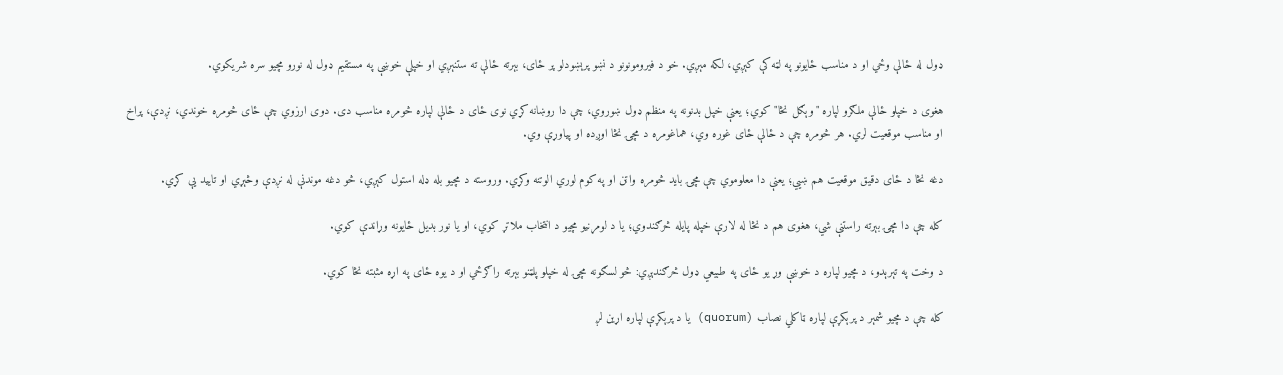ډول له ځالې وځي او د مناسب ځایونو په لټه کې کېږي، لکه مېږي. خو د فیرومونونو د نښو پرېښودلو پر ځای، بېرته ځالې ته ستنېږي او خپلې خوښې په مستقیم ډول له نورو مچیو سره شریکوي.

هغوی د خپلو ځالې ملګرو لپاره "وېګل نڅا" کوي؛ یعنې خپل بدنونه په منظم ډول ښوروي، چې دا روښانه کړي نوی ځای د ځالې لپاره څومره مناسب دی. دوی ارزوي چې ځای څومره خوندي، نږدې، پراخ او مناسب موقعیت لري. هر څومره چې د ځالې ځای غوره وي، هماغومره د مچۍ نڅا اوږده او پیاوړې وي.

دغه نڅا د ځای دقیق موقعیت هم ښيي؛ یعنې دا معلوموي چې مچۍ باید څومره واټن او په کوم لوري الوتنه وکړي. وروسته د مچیو بله ډله استول کېږي، څو دغه موندنې له نږدې وڅېړي او تایید یې کړي.

کله چې دا مچۍ بېرته راستنې شي، هغوی هم د نڅا له لارې خپله پایله څرګندوي؛ یا د لومړنیو مچیو د انتخاب ملاتړ کوي، او یا نور بدیل ځایونه وړاندې کوي.

د وخت په تېرېدو، د مچیو لپاره د خوښې وړ یو ځای په طبیعي ډول څرګندېږي: څو لسګونه مچۍ له خپلو پلټنو بېرته راګرځي او د یوه ځای په اړه مثبته نڅا کوي.

کله چې د مچیو شمېر د پرېکړې لپاره ټاکلي نصاب (quorum) یا د پرېکړې لپاره اړین لږ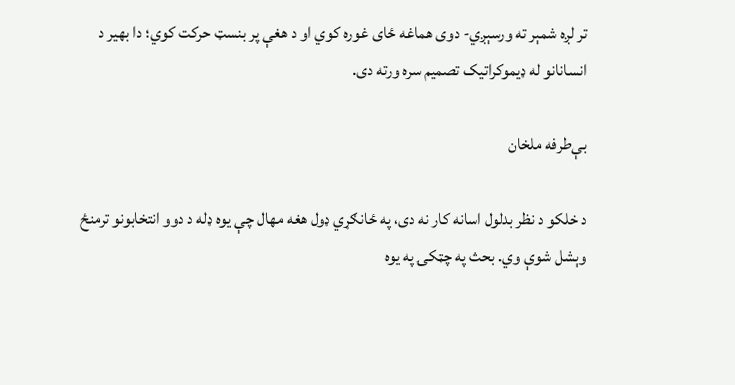تر لږه شمېر ته ورسېږي- دوی هماغه ځای غوره کوي او د هغې پر بنسټ حرکت کوي؛ دا بهیر د انسانانو له ډیموکراتیک تصمیم سره ورته دی.

بې‌طرفه ملخان

د خلکو د نظر بدلول اسانه کار نه دی، په ځانګړي ډول هغه مهال چې یوه ډله د دوو انتخابونو ترمنځ وېشل شوې وي. بحث په چټکۍ په یوه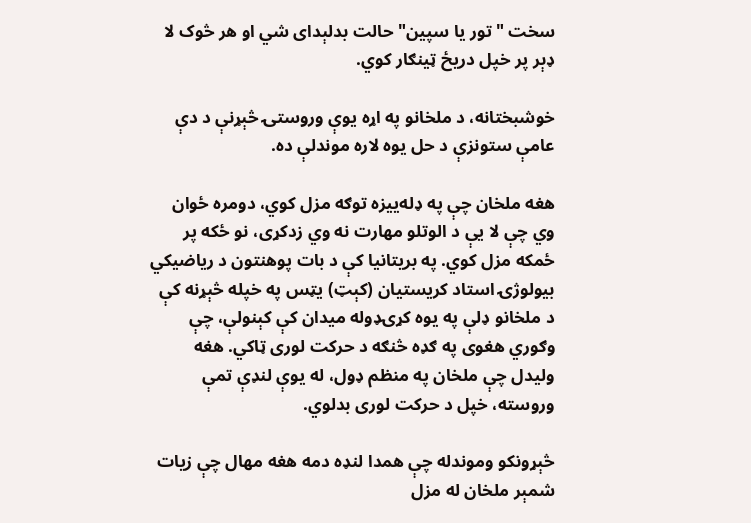سخت "تور یا سپین" حالت بدلېدای شي او هر څوک لا ډېر پر خپل دریځ ټینګار کوي.

خوشبختانه، د ملخانو په اړه یوې وروستۍ څېړنې د دې عامې ستونزې د حل یوه لاره موندلې ده.

هغه ملخان چې په ډله‌ییزه توګه مزل کوي، دومره ځوان وي چې لا یې د الوتلو مهارت نه وي زدکړی، نو ځکه پر ځمکه مزل کوي. په بریتانیا کې د بات پوهنتون د ریاضيکي بیولوژۍ استاد کریستیان (کېټ) یټس په خپله څېړنه کې د ملخانو ډلې په یوه کړۍ‌ډوله میدان کې کېنولې، چې وګوري هغوی په ګډه څنګه د حرکت لوری ټاکي. هغه ولیدل چې ملخان په منظم ډول، له یوې لنډې تمې وروسته، خپل د حرکت لوری بدلوي.

څېړونکو وموندله چې همدا لنډه دمه هغه مهال چې زیات شمېر ملخان له مزل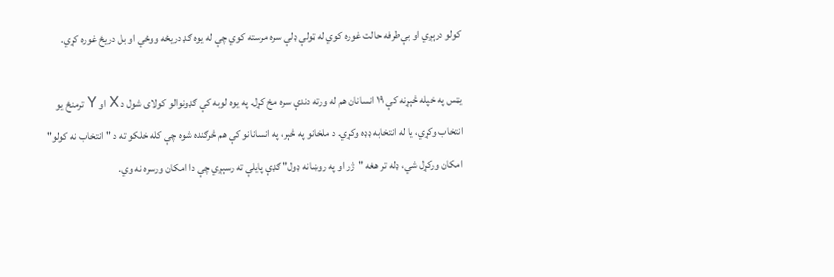کولو درېږي او بې‌طرفه حالت غوره کوي له ټولې ډلې سره مرسته کوي چې له یوه ګډ دریځه ووځي او بل دریځ غوره کړي.

یټس په خپله څېړنه کې ۱۹ انسانان هم له ورته دندې سره مخ کړل. په یوه لوبه کې ګډونوالو کولای شول د X او Y ترمنځ یو انتخاب وکړي، یا له انتخابه ډډه وکړي. د ملخانو په څېر، په انسانانو کې هم څرګنده شوه چې کله خلکو ته د "انتخاب نه کولو" امکان ورکړل شي، ډله تر هغه "ژر او په روښانه ډول" ګډې پایلې ته رسېږي چې دا امکان ورسره نه وي.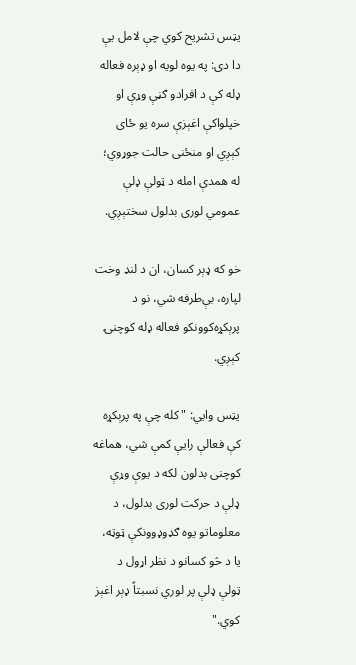یټس تشریح کوي چې لامل یې دا دی: په یوه لویه او ډېره فعاله ډله کې د افرادو ګڼې وړې او خپلواکې اغېزې سره یو ځای کېږي او منځنی حالت جوړوي؛ له همدې امله د ټولې ډلې عمومي لوری بدلول سختېږي.

خو که ډېر کسان، ان د لنډ وخت لپاره، بې‌طرفه شي، نو د پرېکړه‌کوونکو فعاله ډله کوچنۍ کېږي.

یټس وايي: "کله چې په پرېکړه کې فعالې رایې کمې شي، هماغه کوچنی بدلون لکه د یوې وړې ډلې د حرکت لوری بدلول، د معلوماتو یوه ګډوډوونکې ټوټه، یا د څو کسانو د نظر اړول د ټولې ډلې پر لوري نسبتاً ډېر اغېز کوي."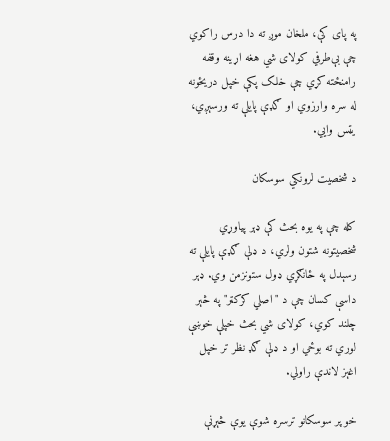په پای کې، ملخان موږ ته دا درس راکوي چې بې‌طرفي کولای شي هغه اړینه وقفه رامنځته کړي چې خلک پکې خپل دریځونه له سره وارزوي او ګډې پایلې ته ورسېږي، یټس وايي.

د شخصیت لرونکي سوسکان

کله چې په یوه بحث کې ډېر پیاوړي شخصیتونه شتون ولري، د ډلې ګډې پایلې ته رسېدل په ځانګړي ډول ستونزمن وي. ډېر داسې کسان چې د "اصلي کرکټر" په څېر چلند کوي، کولای شي بحث خپلې خوښې لوري ته بوځي او د ډلې ګډ نظر تر خپل اغېز لاندې راولي.

خو پر سوسکانو ترسره شوې یوې څېړنې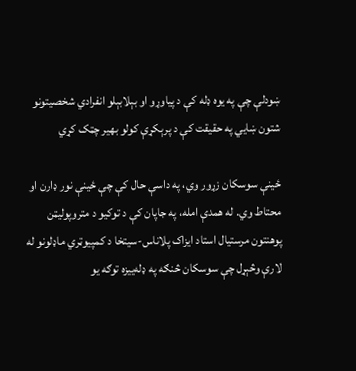ښودلې چې په یوه ډله کې د پیاوړو او بېلابېلو انفرادي شخصیتونو شتون ښايي په حقیقت کې د پرېکړې کولو بهیر چټک کړي

ځینې سوسکان زړور وي، په داسې حال کې چې ځینې نور ډارن او محتاط وي. له همدې امله، په جاپان کې د توکیو د متروپولیټن پوهنتون مرستیال استاد ایزاک پلاناس-سیتخا د کمپیوټري ماډلونو له لارې وڅېړل چې سوسکان څنګه په ډله‌ییزه توګه یو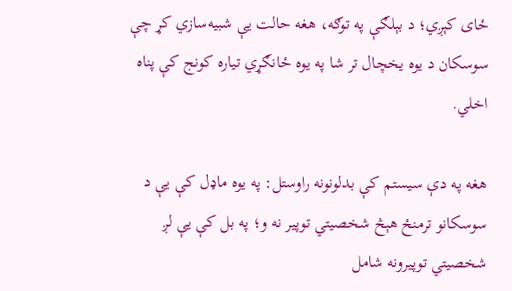ځای کېږي؛ د بېلګې په توګه، هغه حالت یې شبیه‌سازي کړ چې سوسکان د یوه یخچال تر شا په یوه ځانګړي تیاره کونج کې پناه اخلي.

هغه په دې سیستم کې بدلونونه راوستل: په یوه ماډل کې یې د سوسکانو ترمنځ هېڅ شخصيتي توپیر نه و؛ په بل کې یې لږ شخصيتي توپیرونه شامل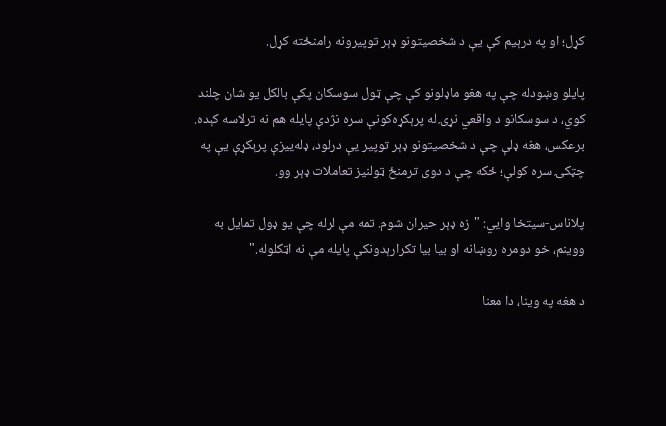کړل؛ او په درېیم کې یې د شخصیتونو ډېر توپیرونه رامنځته کړل.

پایلو وښودله چې په هغو ماډلونو کې چې ټول سوسکان پکې بالکل یو شان چلند کوي، د سوسکانو د واقعي نړۍ له پرېکړه‌کونې سره نژدې پایله هم نه ترلاسه کېده. برعکس، هغه ډلې چې د شخصیتونو ډېر توپیر یې درلود، ډله‌ییزې پرېکړې یې په چټکۍ سره کولې؛ ځکه چې د دوی ترمنځ ټولنیز تعاملات ډېر وو.

پلاناس-سیتخا وايي: "زه ډېر حیران شوم. تمه مې لرله چې یو ډول تمایل به ووینم، خو دومره روښانه او بیا بیا تکرارېدونکې پایله مې نه اټکلوله."

د هغه په وینا، دا معنا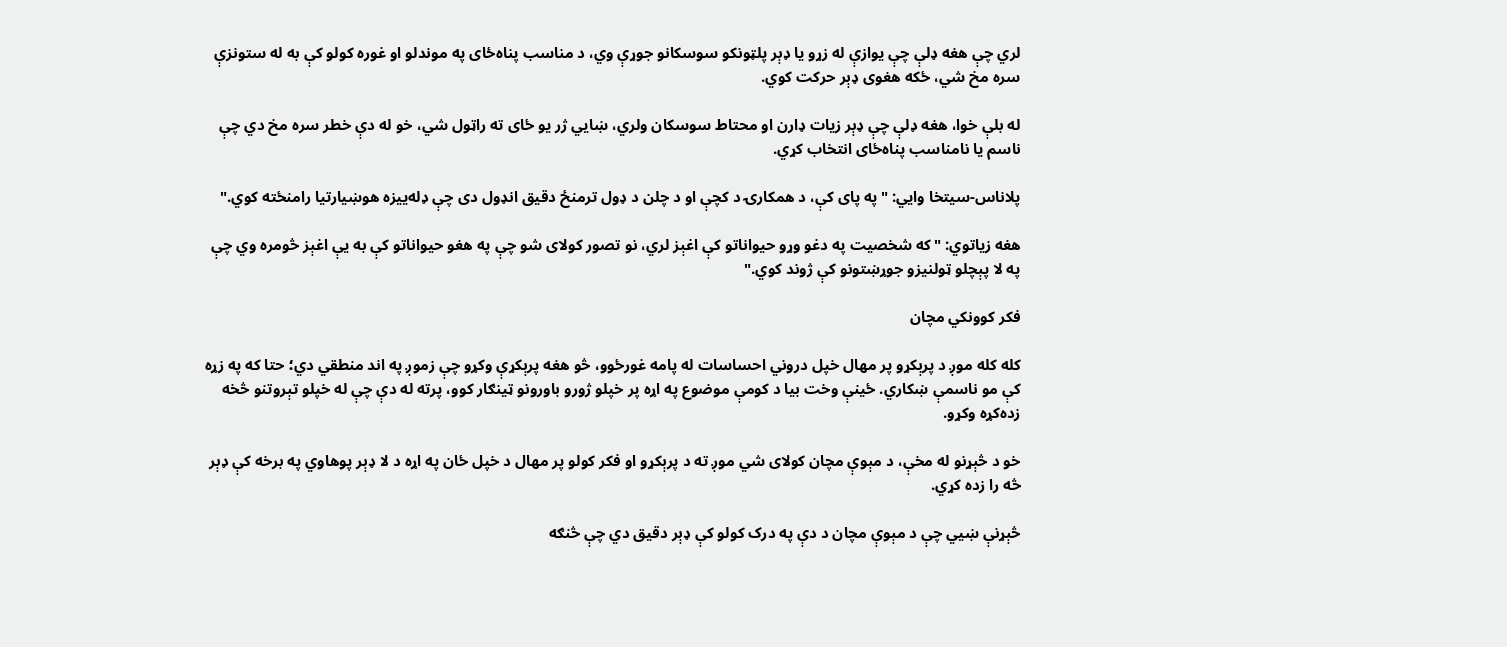لري چې هغه ډلې چې یوازې له زړو یا ډېر پلټونکو سوسکانو جوړې وي، د مناسب پناه‌ځای په موندلو او غوره کولو کې به له ستونزې سره مخ شي، ځکه هغوی ډېر حرکت کوي.

له بلې خوا، هغه ډلې چې ډېر زیات ډارن او محتاط سوسکان ولري، ښايي ژر یو ځای ته راټول شي، خو له دې خطر سره مخ دي چې ناسم یا نامناسب پناه‌ځای انتخاب کړي.

پلاناس-سیتخا وايي: "په پای کې، د همکارۍ د کچې او د چلن د ډول ترمنځ دقیق انډول دی چې ډله‌ییزه هوښیارتیا رامنځته کوي."

هغه زیاتوي: "که شخصیت په دغو وړو حیواناتو کې اغېز لري، نو تصور کولای شو چې په هغو حیواناتو کې به یې اغېز څومره وي چې په لا پېچلو ټولنیزو جوړښتونو کې ژوند کوي."

فکر کوونکي مچان

کله کله موږ د پرېکړو پر مهال خپل دروني احساسات له پامه غورځوو، څو هغه پرېکړې وکړو چې زموږ په اند منطقي دي؛ حتا که په زړه کې مو ناسمې ښکاري. ځینې وخت بیا د کومې موضوع په اړه پر خپلو ژورو باورونو ټینګار کوو، پرته له دې چې له خپلو تېروتنو څخه زده‌کړه وکړو.

خو د څېړنو له مخې، د مېوې مچان کولای شي موږ ته د پرېکړو او فکر کولو پر مهال د خپل ځان په اړه د لا ډېر پوهاوي په برخه کې ډېر څه را زده کړي.

څېړنې ښيي چې د مېوې مچان د دې په درک کولو کې ډېر دقیق دي چې څنګه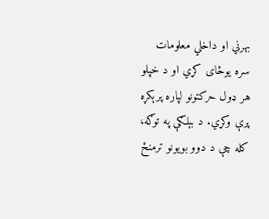بهرني او داخلي معلومات سره یوځای کړي او د خپلو هر ډول حرکتونو لپاره پرېکړه پرې وکړي. د بېلګې په توګه، کله چې د دوو بویونو ترمنځ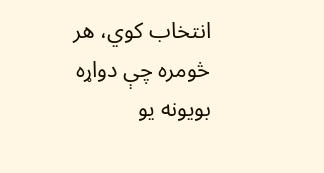انتخاب کوي، هر څومره چې دواړه بویونه یو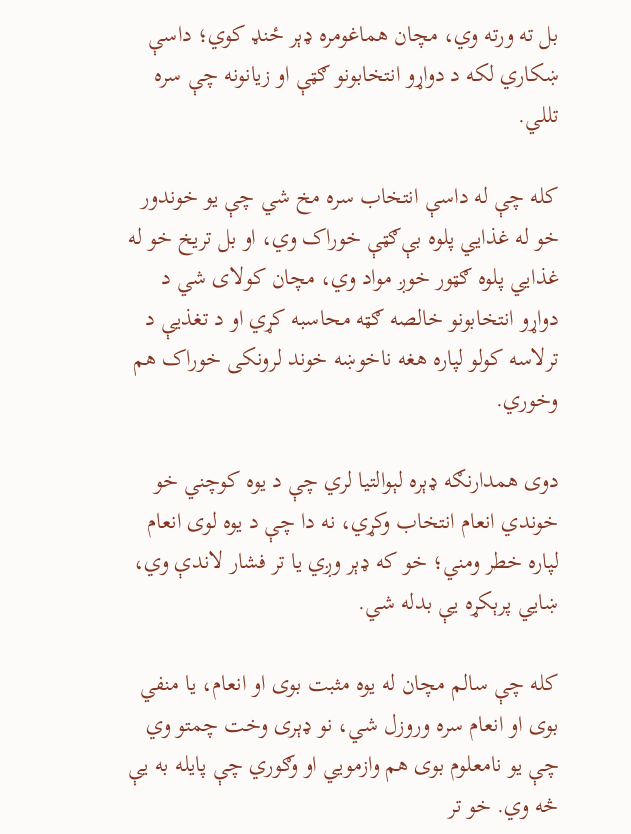بل ته ورته وي، مچان هماغومره ډېر ځنډ کوي؛ داسې ښکاري لکه د دواړو انتخابونو ګټې او زیانونه چې سره تللي.

کله چې له داسې انتخاب سره مخ شي چې یو خوندور خو له غذایي پلوه بې‌ګټې خوراک وي، او بل تریخ خو له غذایي پلوه ګټور خوږ مواد وي، مچان کولای شي د دواړو انتخابونو خالصه ګټه محاسبه کړي او د تغذیې د ترلاسه کولو لپاره هغه ناخوښه خوند لرونکی خوراک هم وخوري.

دوی همدارنګه ډېره لېوالتیا لري چې د یوه کوچني خو خوندي انعام انتخاب وکړي، نه دا چې د یوه لوی انعام لپاره خطر ومني؛ خو که ډېر وږي یا تر فشار لاندې وي، ښايي پرېکړه یې بدله شي.

کله چې سالم مچان له یوه مثبت بوی او انعام، یا منفي بوی او انعام سره وروزل شي، نو ډېری وخت چمتو وي چې یو نامعلوم بوی هم وازمويي او وګوري چې پایله به یې څه وي. خو تر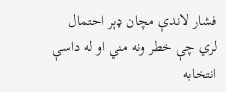فشار لاندې مچان ډېر احتمال لري چې خطر ونه مني او له داسې انتخابه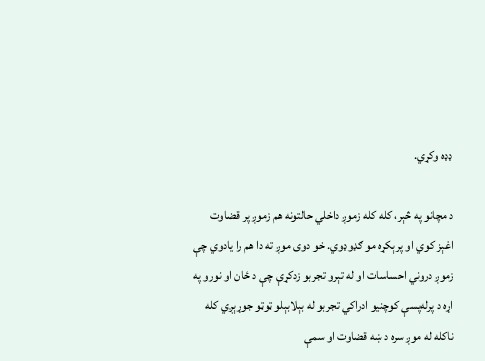ډډه وکړي.

د مچانو په څېر، کله کله زموږ داخلي حالتونه هم زموږ پر قضاوت اغېز کوي او پرېکړه مو ګډوډوي. خو دوی موږ ته دا هم را یادوي چې زموږ دروني احساسات او له تېرو تجربو زدکړې چې د ځان او نورو په اړه د پرله‌پسې کوچنیو ادراکي تجربو له بېلابېلو ټوټو جوړېږي کله ناکله له موږ سره د ښه قضاوت او سمې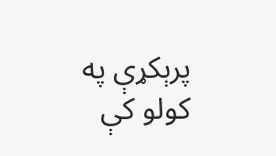پرېکړې په کولو کې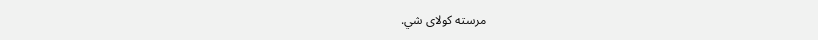مرسته کولای شي.